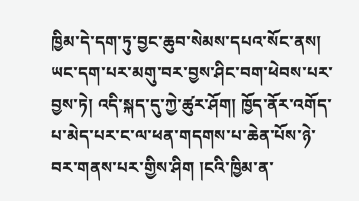ཁྱིམ་དེ་དག་ཏུ་བྱང་ཆུབ་སེམས་དཔའ་སོང་ནས། ཡང་དག་པར་མགུ་བར་བྱས་ཤིང་བག་ཕེབས་པར་བྱས་ཏེ། འདི་སྐད་དུ་ཀྱེ་ཚུར་ཤོག། ཁྱོད་ནོར་འགོད་པ་མེད་པར་ང་ལ་ཕན་གདགས་པ་ཆེན་པོས་ཉེ་བར་གནས་པར་གྱིས་ཤིག །ངའི་ཁྱིམ་ན་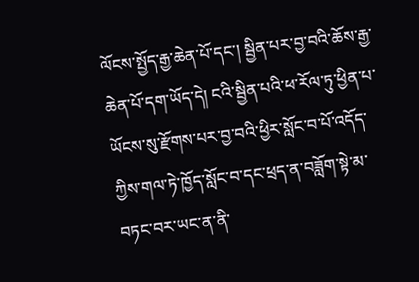ལོངས་སྤྱོད་རྒྱ་ཆེན་པོ་དང་། སྦྱིན་པར་བྱ་བའི་ཆོས་རྒྱ་ཆེན་པོ་དག་ཡོད་དེ། ངའི་སྦྱིན་པའི་ཕ་རོལ་ཏུ་ཕྱིན་པ་ཡོངས་སུ་རྫོགས་པར་བྱ་བའི་ཕྱིར་སློང་བ་པོ་འདོད་ཀྱིས་གལ་ཏེ་ཁྱོད་སློང་བ་དང་ཕྲད་ན་བཟློག་སྟེ་མ་བཏང་བར་ཡང་ན་ནི་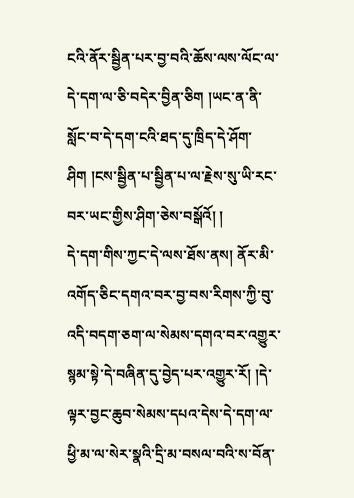ངའི་ནོར་སྦྱིན་པར་བྱ་བའི་ཆོས་ལས་ལོང་ལ་དེ་དག་ལ་ཅི་བདེར་བྱིན་ཅིག །ཡང་ན་ནི་སློང་བ་དེ་དག་ངའི་ཐད་དུ་ཁྲིད་དེ་ཤོག་ཤིག །ངས་སྦྱིན་པ་སྦྱིན་པ་ལ་རྗེས་སུ་ཡི་རང་བར་ཡང་གྱིས་ཤིག་ཅེས་བསྒོའོ། །
དེ་དག་གིས་ཀྱང་དེ་ལས་ཐོས་ནས། ནོར་མི་འགོད་ཅིང་དགའ་བར་བྱ་བས་རིགས་ཀྱི་བུ་འདི་བདག་ཅག་ལ་སེམས་དགའ་བར་འགྱུར་སྙམ་སྟེ་དེ་བཞིན་དུ་བྱེད་པར་འགྱུར་རོ། །དེ་ལྟར་བྱང་ཆུབ་སེམས་དཔའ་དེས་དེ་དག་ལ་ཕྱི་མ་ལ་སེར་སྣའི་དྲི་མ་བསལ་བའི་ས་བོན་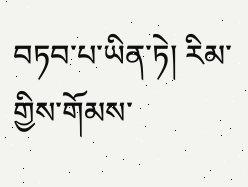བཏབ་པ་ཡིན་ཏེ། རིམ་གྱིས་གོམས་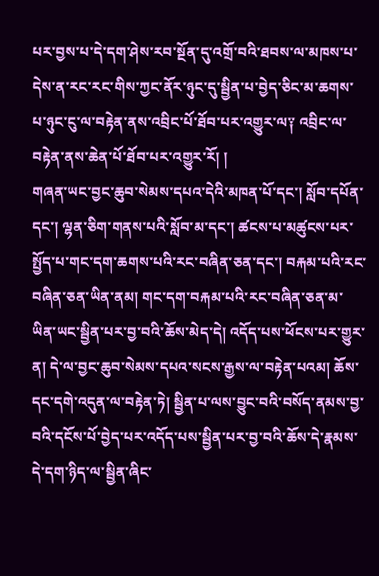པར་བྱས་པ་དེ་དག་ཤེས་རབ་སྔོན་དུ་འགྲོ་བའི་ཐབས་ལ་མཁས་པ་དེས་ན་རང་རང་གིས་ཀྱང་ནོར་ཉུང་དུ་སྦྱིན་པ་བྱེད་ཅིང་མ་ཆགས་པ་ཉུང་ངུ་ལ་བརྟེན་ནས་འབྲིང་པོ་ཐོབ་པར་འགྱུར་ལ༑ འབྲིང་ལ་བརྟེན་ནས་ཆེན་པོ་ཐོབ་པར་འགྱུར་རོ། །
གཞན་ཡང་བྱང་ཆུབ་སེམས་དཔའ་དེའི་མཁན་པོ་དང་། སློབ་དཔོན་དང་། ལྷན་ཅིག་གནས་པའི་སློབ་མ་དང་། ཚངས་པ་མཚུངས་པར་སྤྱོད་པ་གང་དག་ཆགས་པའི་རང་བཞིན་ཅན་དང་། བརྐམ་པའི་རང་བཞིན་ཅན་ཡིན་ནམ། གང་དག་བརྐམ་པའི་རང་བཞིན་ཅན་མ་ཡིན་ཡང་སྦྱིན་པར་བྱ་བའི་ཆོས་མེད་དེ། འདོད་པས་ཕོངས་པར་གྱུར་ན། དེ་ལ་བྱང་ཆུབ་སེམས་དཔའ་སངས་རྒྱས་ལ་བརྟེན་པའམ། ཆོས་དང་དགེ་འདུན་ལ་བརྟེན་ཏེ། སྦྱིན་པ་ལས་བྱུང་བའི་བསོད་ནམས་བྱ་བའི་དངོས་པོ་བྱེད་པར་འདོད་པས་སྦྱིན་པར་བྱ་བའི་ཆོས་དེ་རྣམས་དེ་དག་ཉིད་ལ་སྦྱིན་ཞིང་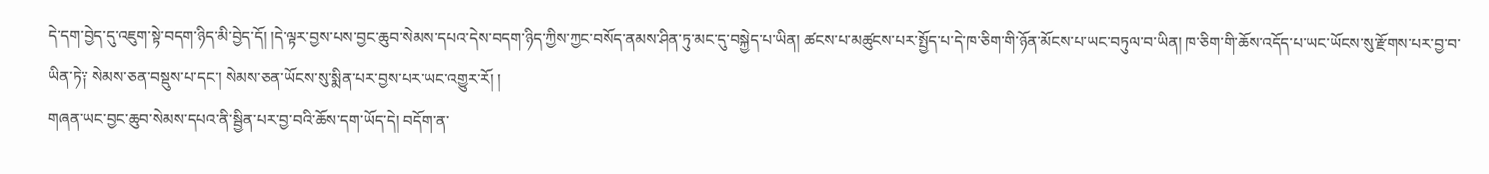དེ་དག་བྱེད་དུ་འཇུག་སྟེ་བདག་ཉིད་མི་བྱེད་དོ། །དེ་ལྟར་བྱས་པས་བྱང་ཆུབ་སེམས་དཔའ་དེས་བདག་ཉིད་ཀྱིས་ཀྱང་བསོད་ནམས་ཤིན་ཏུ་མང་དུ་བསྐྱེད་པ་ཡིན། ཚངས་པ་མཚུངས་པར་སྤྱོད་པ་དེ་ཁ་ཅིག་གི་ཉོན་མོངས་པ་ཡང་བཏུལ་བ་ཡིན། ཁ་ཅིག་གི་ཆོས་འདོད་པ་ཡང་ཡོངས་སུ་རྫོགས་པར་བྱ་བ་ཡིན་ཏེ༑ སེམས་ཅན་བསྡུས་པ་དང་། སེམས་ཅན་ཡོངས་སུ་སྨིན་པར་བྱས་པར་ཡང་འགྱུར་རོ། །
གཞན་ཡང་བྱང་ཆུབ་སེམས་དཔའ་ནི་སྦྱིན་པར་བྱ་བའི་ཆོས་དག་ཡོད་དེ། བདོག་ན་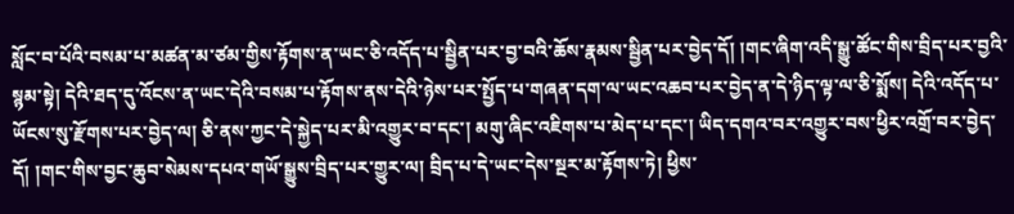སློང་བ་པོའི་བསམ་པ་མཚན་མ་ཙམ་གྱིས་རྟོགས་ན་ཡང་ཅི་འདོད་པ་སྦྱིན་པར་བྱ་བའི་ཆོས་རྣམས་སྦྱིན་པར་བྱེད་དོ། །གང་ཞིག་འདི་སྒྱུ་ཚོང་གིས་བྲིད་པར་བྱའི་སྙམ་སྟེ། དེའི་ཐད་དུ་འོངས་ན་ཡང་དེའི་བསམ་པ་རྟོགས་ནས་དེའི་ཉེས་པར་སྤྱོད་པ་གཞན་དག་ལ་ཡང་འཆབ་པར་བྱེད་ན་དེ་ཉིད་ལྟ་ལ་ཅི་སྨོས། དེའི་འདོད་པ་ཡོངས་སུ་རྫོགས་པར་བྱེད་ལ། ཅི་ནས་ཀྱང་དེ་སྐྱེད་པར་མི་འགྱུར་བ་དང་། མགུ་ཞིང་འཇིགས་པ་མེད་པ་དང་། ཡིད་དགའ་བར་འགྱུར་བས་ཕྱིར་འགྲོ་བར་བྱེད་དོ། །གང་གིས་བྱང་ཆུབ་སེམས་དཔའ་གཡོ་སྒྱུས་བྲིད་པར་གྱུར་ལ། བྲིད་པ་དེ་ཡང་དེས་སྔར་མ་རྟོགས་ཏེ། ཕྱིས་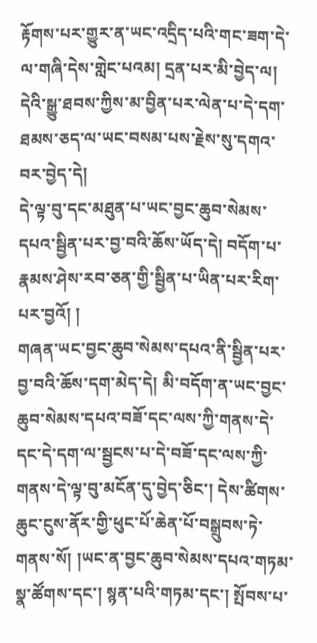རྟོགས་པར་གྱུར་ན་ཡང་འདྲིད་པའི་གང་ཟག་དེ་ལ་གཞི་དེས་གླེང་པའམ། དྲན་པར་མི་བྱེད་ལ། དེའི་སྒྱུ་ཐབས་ཀྱིས་མ་བྱིན་པར་ལེན་པ་དེ་དག་ཐམས་ཅད་ལ་ཡང་བསམ་པས་རྗེས་སུ་དགའ་བར་བྱེད་དེ།
དེ་ལྟ་བུ་དང་མཐུན་པ་ཡང་བྱང་ཆུབ་སེམས་དཔའ་སྦྱིན་པར་བྱ་བའི་ཆོས་ཡོད་དེ། བདོག་པ་རྣམས་ཤེས་རབ་ཅན་གྱི་སྦྱིན་པ་ཡིན་པར་རིག་པར་བྱའོ། །
གཞན་ཡང་བྱང་ཆུབ་སེམས་དཔའ་ནི་སྦྱིན་པར་བྱ་བའི་ཆོས་དག་མེད་དེ། མི་བདོག་ན་ཡང་བྱང་ཆུབ་སེམས་དཔའ་བཟོ་དང་ལས་ཀྱི་གནས་དེ་དང་དེ་དག་ལ་སྦྱངས་པ་དེ་བཟོ་དང་ལས་ཀྱི་གནས་དེ་ལྟ་བུ་མངོན་དུ་བྱེད་ཅིང་། དེས་ཚིགས་ཆུང་ངུས་ནོར་གྱི་ཕུང་པོ་ཆེན་པོ་བསྒྲུབས་ཏེ་གནས་སོ། །ཡང་ན་བྱང་ཆུབ་སེམས་དཔའ་གཏམ་སྣ་ཚོགས་དང་། སྙན་པའི་གཏམ་དང་། སྤོབས་པ་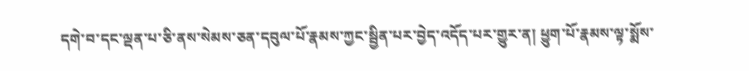དགེ་བ་དང་ལྡན་པ་ཅི་ནས་སེམས་ཅན་དབུལ་པོ་རྣམས་ཀྱང་སྦྱིན་པར་བྱེད་འདོད་པར་གྱུར་ན། ཕྱུག་པོ་རྣམས་ལྟ་སྨོས་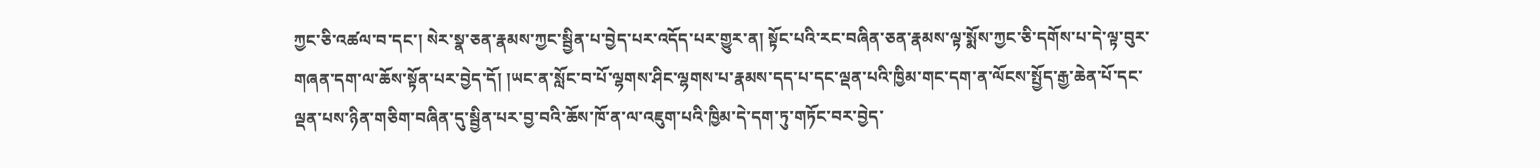ཀྱང་ཅི་འཚལ་བ་དང་། སེར་སྣ་ཅན་རྣམས་ཀྱང་སྦྱིན་པ་བྱེད་པར་འདོད་པར་གྱུར་ན། སྟོང་པའི་རང་བཞིན་ཅན་རྣམས་ལྟ་སྨོས་ཀྱང་ཅི་དགོས་པ་དེ་ལྟ་བུར་གཞན་དག་ལ་ཆོས་སྟོན་པར་བྱེད་དོ། །ཡང་ན་སློང་བ་པོ་ལྷགས་ཤིང་ལྷགས་པ་རྣམས་དད་པ་དང་ལྡན་པའི་ཁྱིམ་གང་དག་ན་ལོངས་སྤྱོད་རྒྱ་ཆེན་པོ་དང་ལྡན་པས་ཉིན་གཅིག་བཞིན་དུ་སྦྱིན་པར་བྱ་བའི་ཆོས་ཁོ་ན་ལ་འཇུག་པའི་ཁྱིམ་དེ་དག་ཏུ་གཏོང་བར་བྱེད་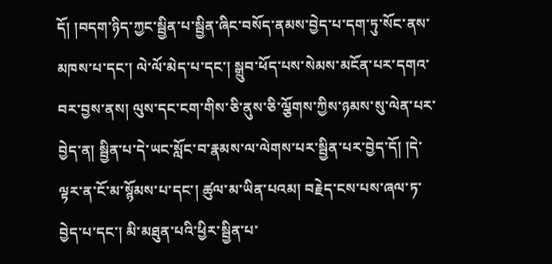དོ། །བདག་ཉིད་ཀྱང་སྦྱིན་པ་སྦྱིན་ཞིང་བསོད་ནམས་བྱེད་པ་དག་ཏུ་སོང་ནས་མཁས་པ་དང་། ལེ་ལོ་མེད་པ་དང་། སྒྲུབ་ཕོད་པས་སེམས་མངོན་པར་དགའ་བར་བྱས་ནས། ལུས་དང་ངག་གིས་ཅི་ནུས་ཅི་ལྕོགས་ཀྱིས་ཉམས་སུ་ལེན་པར་བྱེད་ན། སྦྱིན་པ་དེ་ཡང་སློང་བ་རྣམས་ལ་ལེགས་པར་སྦྱིན་པར་བྱེད་དོ། །དེ་ལྟར་ན་ངོ་མ་སྙོམས་པ་དང་། ཚུལ་མ་ཡིན་པའམ། བརྗེད་ངས་པས་ཞལ་ཏ་བྱེད་པ་དང་། མི་མཐུན་པའི་ཕྱིར་སྦྱིན་པ་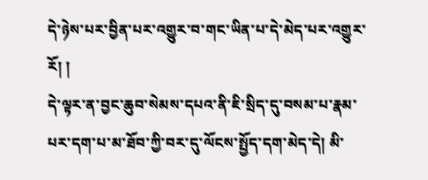དེ་ཉེས་པར་བྱིན་པར་འགྱུར་བ་གང་ཡིན་པ་དེ་མེད་པར་འགྱུར་རོ། །
དེ་ལྟར་ན་བྱང་ཆུབ་སེམས་དཔའ་ནི་ཇི་སྲིད་དུ་བསམ་པ་རྣམ་པར་དག་པ་མ་ཐོབ་ཀྱི་བར་དུ་ལོངས་སྤྱོད་དག་མེད་དེ། མི་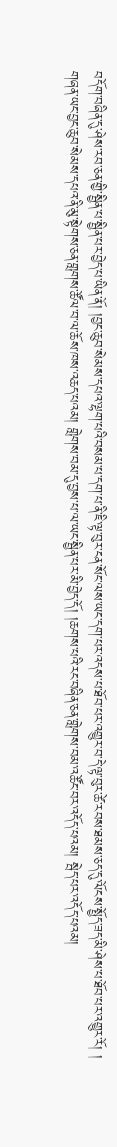བདོག་བཞིན་དུ་ཤེས་རབ་ཅན་གྱི་སྦྱིན་པ་སྦྱིན་པར་བྱེད་པ་ཡིན་ནོ། །བྱང་ཆུབ་སེམས་དཔའ་ལྷག་པའི་བསམ་པ་དག་པ་ནི་ཇི་ལྟ་བུར་ངན་སོང་ལས་ཡང་དག་པར་འདས་པ་ཐོབ་པར་འགྱུར་བ་དེ་ལྟ་བུར་ཚེ་རབས་ཐམས་ཅད་དུ་ལོངས་སྤྱོད་ཟད་མི་ཤེས་པ་ཐོབ་པར་འགྱུར་རོ། །
གཞན་ཡང་བྱང་ཆུབ་སེམས་དཔའ་ནི་མུ་སྟེགས་ཅན་གླགས་ཚོལ་བ་ལ་ཆོས་ཁས་འཆད་པའམ། གླེགས་བམ་དུ་བྱས་པ་ལ་ཡང་སྦྱིན་པར་མི་བྱེད་དོ། །ཆགས་པའི་རང་བཞིན་ཅན་གླེགས་བམ་འཚོང་བར་འདོད་པའམ། སྦེད་པར་འདོད་པའམ།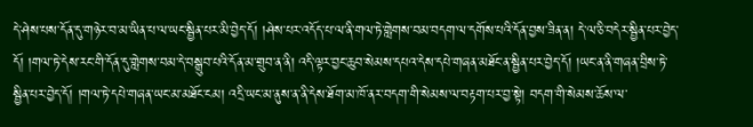དེ་ཤེས་པས་དོན་དུ་གཉེར་བ་མ་ཡིན་པ་ལ་ཡང་སྦྱིན་པར་མི་བྱེད་དོ། །ཤེས་པར་འདོད་པ་ལ་ནི་གལ་ཏེ་གླེགས་བམ་བདག་ལ་དགོས་པའི་དོན་བྱས་ཟིན་ན། དེ་ལ་ཅི་བདེར་སྦྱིན་པར་བྱེད་དོ། །གལ་ཏེ་དེས་རང་གི་དོན་དུ་གླེགས་བམ་དེ་བསྒྲུབ་པའི་དོན་མ་གྲུབ་ན་ནི། འདི་ལྟར་བྱང་ཆུབ་སེམས་དཔའ་དེས་དཔེ་གཞན་མཐོང་ན་སྦྱིན་པར་བྱེད་དོ། །ཡང་ན་ནི་གཞན་བྲིས་ཏེ་སྦྱིན་པར་བྱེད་དོ། །གལ་ཏེ་དཔེ་གཞན་ཡང་མ་མཐོང་ངམ། འདྲི་ཡང་མ་ནུས་ན་ནི་དེས་ཐོག་མ་ཁོ་ནར་བདག་གི་སེམས་ལ་བརྟག་པར་བྱ་སྟེ། བདག་གི་སེམས་ཆོས་ལ་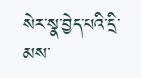སེར་སྣ་བྱེད་པའི་དྲི་མས་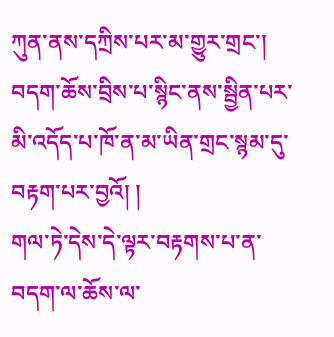ཀུན་ནས་དཀྲིས་པར་མ་གྱུར་གྲང་། བདག་ཆོས་བྲིས་པ་སྙིང་ནས་སྦྱིན་པར་མི་འདོད་པ་ཁོ་ན་མ་ཡིན་གྲང་སྙམ་དུ་བརྟག་པར་བྱའོ། །
གལ་ཏེ་དེས་དེ་ལྟར་བརྟགས་པ་ན་བདག་ལ་ཆོས་ལ་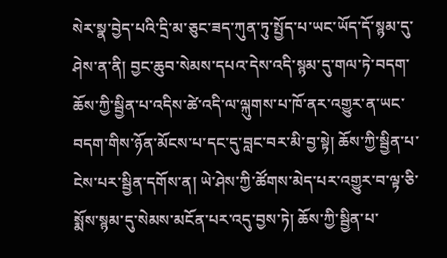སེར་སྣ་བྱེད་པའི་དྲི་མ་ཅུང་ཟད་ཀུན་ཏུ་སྤྱོད་པ་ཡང་ཡོད་དོ་སྙམ་དུ་ཤེས་ན་ནི། བྱང་ཆུབ་སེམས་དཔའ་དེས་འདི་སྙམ་དུ་གལ་ཏེ་བདག་ཆོས་ཀྱི་སྦྱིན་པ་འདིས་ཚེ་འདི་ལ་ལྐུགས་པ་ཁོ་ནར་འགྱུར་ན་ཡང་བདག་གིས་ཉོན་མོངས་པ་དང་དུ་བླང་བར་མི་བྱ་སྟེ། ཆོས་ཀྱི་སྦྱིན་པ་ངེས་པར་སྦྱིན་དགོས་ན། ཡེ་ཤེས་ཀྱི་ཚོགས་མེད་པར་འགྱུར་བ་ལྟ་ཅི་སྨོས་སྙམ་དུ་སེམས་མངོན་པར་འདུ་བྱས་ཏེ། ཆོས་ཀྱི་སྦྱིན་པ་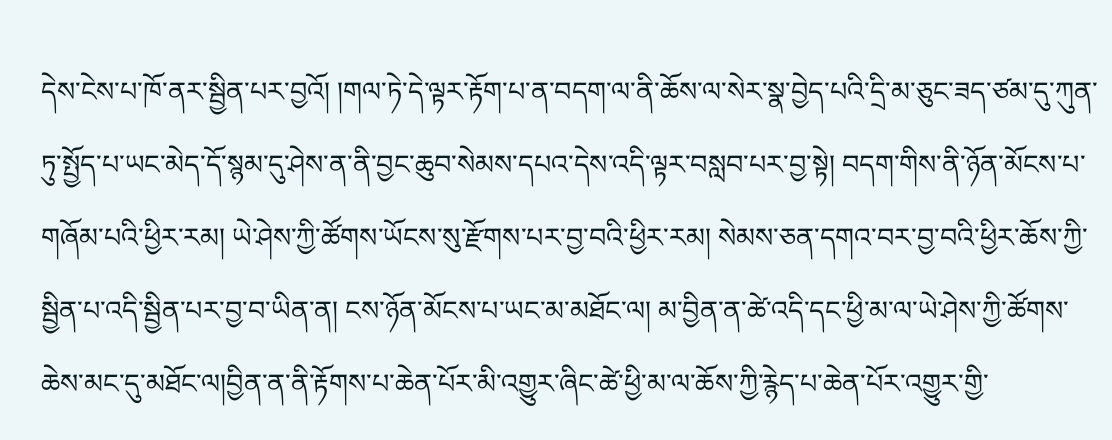དེས་ངེས་པ་ཁོ་ནར་སྦྱིན་པར་བྱའོ། །གལ་ཏེ་དེ་ལྟར་རྟོག་པ་ན་བདག་ལ་ནི་ཆོས་ལ་སེར་སྣ་བྱེད་པའི་དྲི་མ་ཅུང་ཟད་ཙམ་དུ་ཀུན་ཏུ་སྤྱོད་པ་ཡང་མེད་དོ་སྙམ་དུ་ཤེས་ན་ནི་བྱང་ཆུབ་སེམས་དཔའ་དེས་འདི་ལྟར་བསླབ་པར་བྱ་སྟེ། བདག་གིས་ནི་ཉོན་མོངས་པ་གཞོམ་པའི་ཕྱིར་རམ། ཡེ་ཤེས་ཀྱི་ཚོགས་ཡོངས་སུ་རྫོགས་པར་བྱ་བའི་ཕྱིར་རམ། སེམས་ཅན་དགའ་བར་བྱ་བའི་ཕྱིར་ཆོས་ཀྱི་སྦྱིན་པ་འདི་སྦྱིན་པར་བྱ་བ་ཡིན་ན། ངས་ཉོན་མོངས་པ་ཡང་མ་མཐོང་ལ། མ་བྱིན་ན་ཚེ་འདི་དང་ཕྱི་མ་ལ་ཡེ་ཤེས་ཀྱི་ཚོགས་ཆེས་མང་དུ་མཐོང་ལ།བྱིན་ན་ནི་རྟོགས་པ་ཆེན་པོར་མི་འགྱུར་ཞིང་ཚེ་ཕྱི་མ་ལ་ཆོས་ཀྱི་རྙེད་པ་ཆེན་པོར་འགྱུར་གྱི་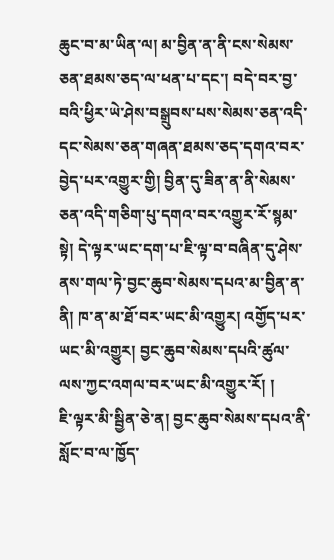ཆུང་བ་མ་ཡིན་ལ། མ་བྱིན་ན་ནི་ངས་སེམས་ཅན་ཐམས་ཅད་ལ་ཕན་པ་དང་། བདེ་བར་བྱ་བའི་ཕྱིར་ཡེ་ཤེས་བསྒྲུབས་པས་སེམས་ཅན་འདི་དང་སེམས་ཅན་གཞན་ཐམས་ཅད་དགའ་བར་བྱེད་པར་འགྱུར་གྱི། བྱིན་དུ་ཟིན་ན་ནི་སེམས་ཅན་འདི་གཅིག་པུ་དགའ་བར་འགྱུར་རོ་སྙམ་སྟེ། དེ་ལྟར་ཡང་དག་པ་ཇི་ལྟ་བ་བཞིན་དུ་ཤེས་ནས་གལ་ཏེ་བྱང་ཆུབ་སེམས་དཔའ་མ་བྱིན་ན་ནི། ཁ་ན་མ་ཐོ་བར་ཡང་མི་འགྱུར། འགྱོད་པར་ཡང་མི་འགྱུར། བྱང་ཆུབ་སེམས་དཔའི་ཚུལ་ལས་ཀྱང་འགལ་བར་ཡང་མི་འགྱུར་རོ། །
ཇི་ལྟར་མི་སྦྱིན་ཅེ་ན། བྱང་ཆུབ་སེམས་དཔའ་ནི་སློང་བ་ལ་ཁྱོད་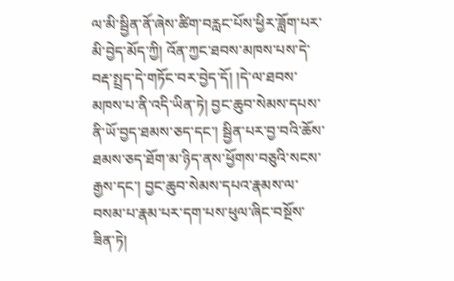ལ་མི་སྦྱིན་ནོ་ཞེས་ཚིག་བརླང་པོས་ཕྱིར་ཟློག་པར་མི་བྱེད་མོད་ཀྱི། འོན་ཀྱང་ཐབས་མཁས་པས་དེ་བརྡ་སྤྲད་དེ་གཏོང་བར་བྱེད་དོ། །དེ་ལ་ཐབས་མཁས་པ་ནི་འདི་ཡིན་ཏེ། བྱང་ཆུབ་སེམས་དཔས་ནི་ཡོ་བྱད་ཐམས་ཅད་དང་། སྦྱིན་པར་བྱ་བའི་ཆོས་ཐམས་ཅད་ཐོག་མ་ཉིད་ནས་ཕྱོགས་བཅུའི་སངས་རྒྱས་དང་། བྱང་ཆུབ་སེམས་དཔའ་རྣམས་ལ་བསམ་པ་རྣམ་པར་དག་པས་ཕུལ་ཞིང་བསྔོས་ཟིན་ཏེ།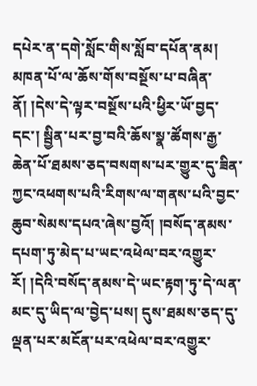དཔེར་ན་དགེ་སློང་གིས་སློབ་དཔོན་ནམ། མཁན་པོ་ལ་ཆོས་གོས་བསྔོས་པ་བཞིན་ནོ། །དེས་དེ་ལྟར་བསྔོས་པའི་ཕྱིར་ཡོ་བྱད་དང་། སྦྱིན་པར་བྱ་བའི་ཆོས་སྣ་ཚོགས་རྒྱ་ཆེན་པོ་ཐམས་ཅད་བསགས་པར་གྱུར་དུ་ཟིན་ཀྱང་འཕགས་པའི་རིགས་ལ་གནས་པའི་བྱང་ཆུབ་སེམས་དཔའ་ཞེས་བྱའོ། །བསོད་ནམས་དཔག་ཏུ་མེད་པ་ཡང་འཕེལ་བར་འགྱུར་རོ། །དེའི་བསོད་ནམས་དེ་ཡང་རྟག་ཏུ་དེ་ལན་མང་དུ་ཡིད་ལ་བྱེད་པས། དུས་ཐམས་ཅད་དུ་ལྡན་པར་མངོན་པར་འཕེལ་བར་འགྱུར་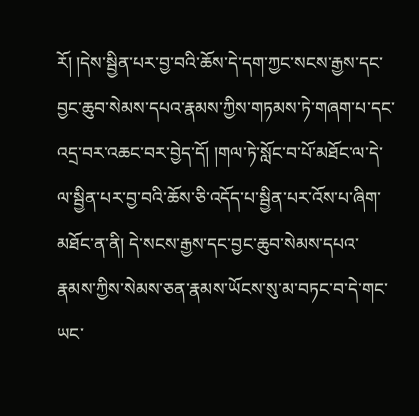རོ། །དེས་སྦྱིན་པར་བྱ་བའི་ཆོས་དེ་དག་ཀྱང་སངས་རྒྱས་དང་བྱང་ཆུབ་སེམས་དཔའ་རྣམས་ཀྱིས་གཏམས་ཏེ་གཞག་པ་དང་འདྲ་བར་འཆང་བར་བྱེད་དོ། །གལ་ཏེ་སློང་བ་པོ་མཐོང་ལ་དེ་ལ་སྦྱིན་པར་བྱ་བའི་ཆོས་ཅི་འདོད་པ་སྦྱིན་པར་འོས་པ་ཞིག་མཐོང་ན་ནི། དེ་སངས་རྒྱས་དང་བྱང་ཆུབ་སེམས་དཔའ་རྣམས་ཀྱིས་སེམས་ཅན་རྣམས་ཡོངས་སུ་མ་བཏང་བ་དེ་གང་ཡང་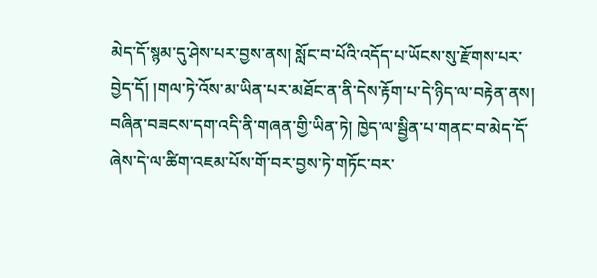མེད་དོ་སྙམ་དུ་ཤེས་པར་བྱས་ནས། སློང་བ་པོའི་འདོད་པ་ཡོངས་སུ་རྫོགས་པར་བྱེད་དོ། །གལ་ཏེ་འོས་མ་ཡིན་པར་མཐོང་ན་ནི་དེས་རྟོག་པ་དེ་ཉིད་ལ་བརྟེན་ནས། བཞིན་བཟངས་དག་འདི་ནི་གཞན་གྱི་ཡིན་ཏེ། ཁྱེད་ལ་སྦྱིན་པ་གནང་བ་མེད་དོ་ཞེས་དེ་ལ་ཚིག་འཇམ་པོས་གོ་བར་བྱས་ཏེ་གཏོང་བར་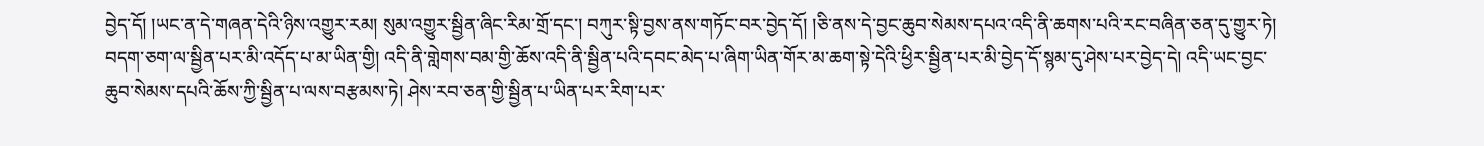བྱེད་དོ། །ཡང་ན་དེ་གཞན་དེའི་ཉིས་འགྱུར་རམ། སུམ་འགྱུར་སྦྱིན་ཞིང་རིམ་གྲོ་དང་། བཀུར་སྟི་བྱས་ནས་གཏོང་བར་བྱེད་དོ། །ཅི་ནས་དེ་བྱང་ཆུབ་སེམས་དཔའ་འདི་ནི་ཆགས་པའི་རང་བཞིན་ཅན་དུ་གྱུར་ཏེ། བདག་ཅག་ལ་སྦྱིན་པར་མི་འདོད་པ་མ་ཡིན་གྱི། འདི་ནི་གླེགས་བམ་གྱི་ཆོས་འདི་ནི་སྦྱིན་པའི་དབང་མེད་པ་ཞིག་ཡིན་གོར་མ་ཆག་སྟེ་དེའི་ཕྱིར་སྦྱིན་པར་མི་བྱེད་དོ་སྙམ་དུ་ཤེས་པར་བྱེད་དེ། འདི་ཡང་བྱང་ཆུབ་སེམས་དཔའི་ཆོས་ཀྱི་སྦྱིན་པ་ལས་བརྩམས་ཏེ། ཤེས་རབ་ཅན་གྱི་སྦྱིན་པ་ཡིན་པར་རིག་པར་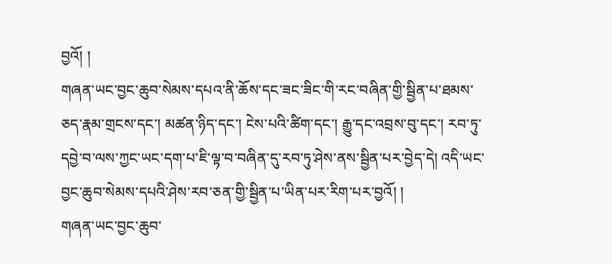བྱའོ། །
གཞན་ཡང་བྱང་ཆུབ་སེམས་དཔའ་ནི་ཆོས་དང་ཟང་ཟིང་གི་རང་བཞིན་གྱི་སྦྱིན་པ་ཐམས་ཅད་རྣམ་གྲངས་དང་། མཚན་ཉིད་དང་། ངེས་པའི་ཚིག་དང་། རྒྱུ་དང་འབྲས་བུ་དང་། རབ་ཏུ་དབྱེ་བ་ལས་ཀྱང་ཡང་དག་པ་ཇི་ལྟ་བ་བཞིན་དུ་རབ་ཏུ་ཤེས་ནས་སྦྱིན་པར་བྱེད་དེ། འདི་ཡང་བྱང་ཆུབ་སེམས་དཔའི་ཤེས་རབ་ཅན་གྱི་སྦྱིན་པ་ཡིན་པར་རིག་པར་བྱའོ། །
གཞན་ཡང་བྱང་ཆུབ་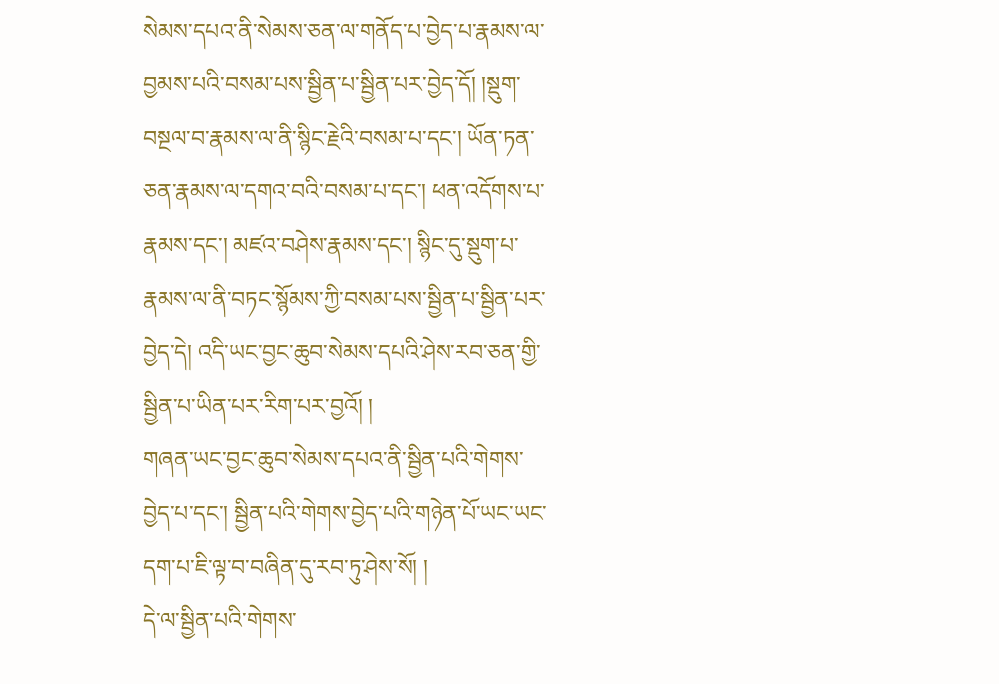སེམས་དཔའ་ནི་སེམས་ཅན་ལ་གནོད་པ་བྱེད་པ་རྣམས་ལ་བྱམས་པའི་བསམ་པས་སྦྱིན་པ་སྦྱིན་པར་བྱེད་དོ། །སྡུག་བསྔལ་བ་རྣམས་ལ་ནི་སྙིང་རྗེའི་བསམ་པ་དང་། ཡོན་ཏན་ཅན་རྣམས་ལ་དགའ་བའི་བསམ་པ་དང་། ཕན་འདོགས་པ་རྣམས་དང་། མཛའ་བཤེས་རྣམས་དང་། སྙིང་དུ་སྡུག་པ་རྣམས་ལ་ནི་བཏང་སྙོམས་ཀྱི་བསམ་པས་སྦྱིན་པ་སྦྱིན་པར་བྱེད་དེ། འདི་ཡང་བྱང་ཆུབ་སེམས་དཔའི་ཤེས་རབ་ཅན་གྱི་སྦྱིན་པ་ཡིན་པར་རིག་པར་བྱའོ། །
གཞན་ཡང་བྱང་ཆུབ་སེམས་དཔའ་ནི་སྦྱིན་པའི་གེགས་བྱེད་པ་དང་། སྦྱིན་པའི་གེགས་བྱེད་པའི་གཉེན་པོ་ཡང་ཡང་དག་པ་ཇི་ལྟ་བ་བཞིན་དུ་རབ་ཏུ་ཤེས་སོ། །
དེ་ལ་སྦྱིན་པའི་གེགས་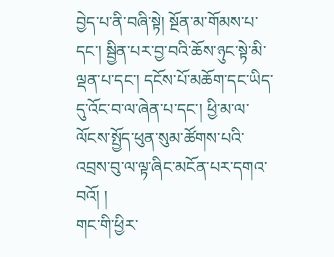བྱེད་པ་ནི་བཞི་སྟེ། སྔོན་མ་གོམས་པ་དང་། སྦྱིན་པར་བྱ་བའི་ཆོས་ཉུང་སྟེ་མི་ལྡན་པ་དང་། དངོས་པོ་མཆོག་དང་ཡིད་དུ་འོང་བ་ལ་ཞེན་པ་དང་། ཕྱི་མ་ལ་ལོངས་སྤྱོད་ཕུན་སུམ་ཚོགས་པའི་འབྲས་བུ་ལ་ལྟ་ཞིང་མངོན་པར་དགའ་བའོ། །
གང་གི་ཕྱིར་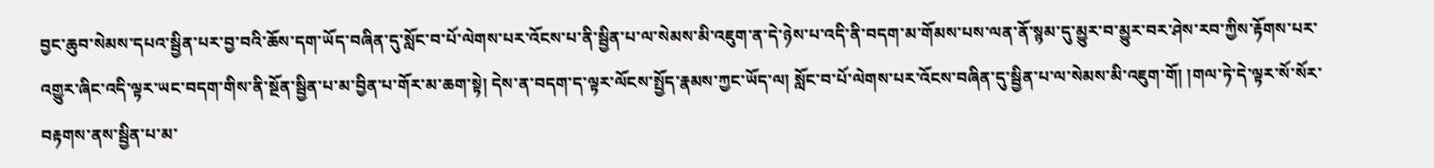བྱང་ཆུབ་སེམས་དཔའ་སྦྱིན་པར་བྱ་བའི་ཆོས་དག་ཡོད་བཞིན་དུ་སློང་བ་པོ་ལེགས་པར་འོངས་པ་ནི་སྦྱིན་པ་ལ་སེམས་མི་འཇུག་ན་དེ་ཉེས་པ་འདི་ནི་བདག་མ་གོམས་པས་ལན་ནོ་སྙམ་དུ་མྱུར་བ་མྱུར་བར་ཤེས་རབ་ཀྱིས་རྟོགས་པར་འགྱུར་ཞིང་འདི་ལྟར་ཡང་བདག་གིས་ནི་སྔོན་སྦྱིན་པ་མ་བྱིན་པ་གོར་མ་ཆག་སྟེ། དེས་ན་བདག་ད་ལྟར་ལོངས་སྤྱོད་རྣམས་ཀྱང་ཡོད་ལ། སློང་བ་པོ་ལེགས་པར་འོངས་བཞིན་དུ་སྦྱིན་པ་ལ་སེམས་མི་འཇུག་གོ། །གལ་ཏེ་དེ་ལྟར་སོ་སོར་བརྟགས་ནས་སྦྱིན་པ་མ་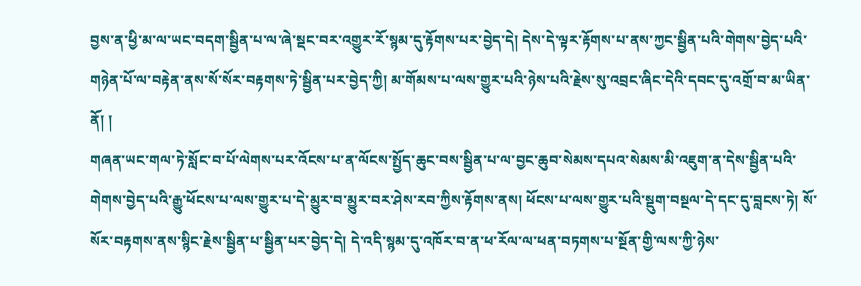བྱས་ན་ཕྱི་མ་ལ་ཡང་བདག་སྦྱིན་པ་ལ་ཞེ་སྡང་བར་འགྱུར་རོ་སྙམ་དུ་རྟོགས་པར་བྱེད་དེ། དེས་དེ་ལྟར་རྟོགས་པ་ནས་ཀྱང་སྦྱིན་པའི་གེགས་བྱེད་པའི་གཉེན་པོ་ལ་བརྟེན་ནས་སོ་སོར་བརྟགས་ཏེ་སྦྱིན་པར་བྱེད་ཀྱི། མ་གོམས་པ་ལས་གྱུར་པའི་ཉེས་པའི་རྗེས་སུ་འབྲང་ཞིང་དེའི་དབང་དུ་འགྲོ་བ་མ་ཡིན་ནོ། །
གཞན་ཡང་གལ་ཏེ་སློང་བ་པོ་ལེགས་པར་འོངས་པ་ན་ལོངས་སྤྱོད་ཆུང་བས་སྦྱིན་པ་ལ་བྱང་ཆུབ་སེམས་དཔའ་སེམས་མི་འཇུག་ན་དེས་སྦྱིན་པའི་གེགས་བྱེད་པའི་རྒྱུ་ཕོངས་པ་ལས་གྱུར་པ་དེ་མྱུར་བ་མྱུར་བར་ཤེས་རབ་ཀྱིས་རྟོགས་ནས། ཕོངས་པ་ལས་གྱུར་པའི་སྡུག་བསྔལ་དེ་དང་དུ་བླངས་ཏེ། སོ་སོར་བརྟགས་ནས་སྙིང་རྗེས་སྦྱིན་པ་སྦྱིན་པར་བྱེད་དེ། དེ་འདི་སྙམ་དུ་འཁོར་བ་ན་ཕ་རོལ་ལ་ཕན་བཏགས་པ་སྔོན་གྱི་ལས་ཀྱི་ཉེས་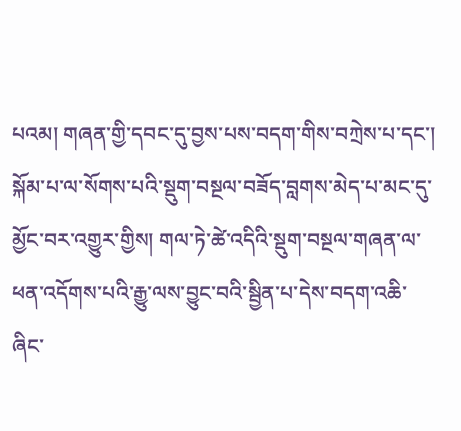པའམ། གཞན་གྱི་དབང་དུ་བྱས་པས་བདག་གིས་བཀྲེས་པ་དང་། སྐོམ་པ་ལ་སོགས་པའི་སྡུག་བསྔལ་བཟོད་བླགས་མེད་པ་མང་དུ་མྱོང་བར་འགྱུར་གྱིས། གལ་ཏེ་ཚེ་འདིའི་སྡུག་བསྔལ་གཞན་ལ་ཕན་འདོགས་པའི་རྒྱུ་ལས་བྱུང་བའི་སྦྱིན་པ་དེས་བདག་འཆི་ཞིང་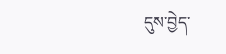དུས་བྱེད་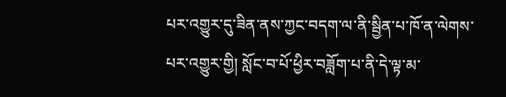པར་འགྱུར་དུ་ཟིན་ནས་ཀྱང་བདག་ལ་ནི་སྦྱིན་པ་ཁོ་ན་ལེགས་པར་འགྱུར་གྱི། སློང་བ་པོ་ཕྱིར་བཟློག་པ་ནི་དེ་ལྟ་མ་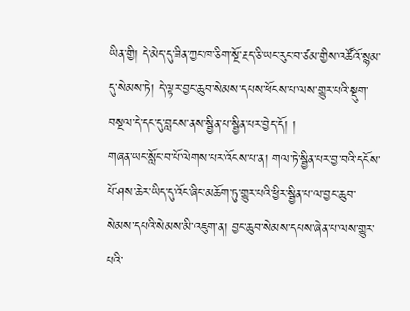ཡིན་གྱི། དེ་མེད་དུ་ཟིན་ཀྱང་ཁ་ཅིག་སྔོ་རྔད་ཅི་ཡང་རུང་བ་ཙམ་གྱིས་འཚོའོ་སྙམ་དུ་སེམས་ཏེ། དེ་ལྟར་བྱང་ཆུབ་སེམས་དཔས་ཕོངས་པ་ལས་གྱུར་པའི་སྡུག་བསྔལ་དེ་དང་དུ་བླངས་ནས་སྦྱིན་པ་སྦྱིན་པར་བྱེད་དོ། །
གཞན་ཡང་སློང་བ་པོ་ལེགས་པར་འོངས་པ་ན། གལ་ཏེ་སྦྱིན་པར་བྱ་བའི་དངོས་པོ་ཤས་ཆེར་ཡིད་དུ་འོང་ཞིང་མཆོག་ཏུ་གྱུར་པའི་ཕྱིར་སྦྱིན་པ་ལ་བྱང་ཆུབ་སེམས་དཔའི་སེམས་མི་འཇུག་ན། བྱང་ཆུབ་སེམས་དཔས་ཞེན་པ་ལས་གྱུར་པའི་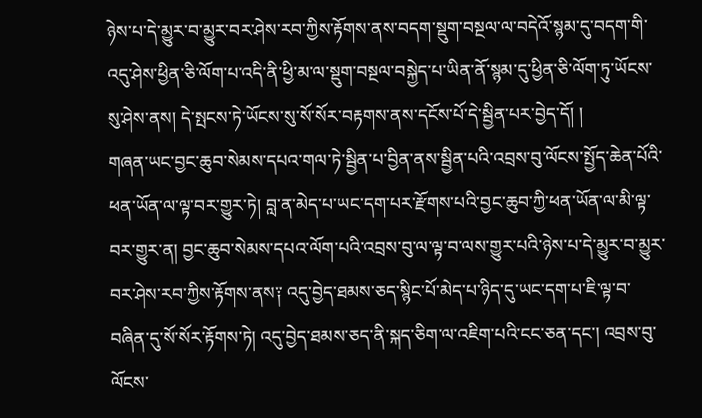ཉེས་པ་དེ་མྱུར་བ་མྱུར་བར་ཤེས་རབ་ཀྱིས་རྟོགས་ནས་བདག་སྡུག་བསྔལ་ལ་བདེའོ་སྙམ་དུ་བདག་གི་འདུ་ཤེས་ཕྱིན་ཅི་ལོག་པ་འདི་ནི་ཕྱི་མ་ལ་སྡུག་བསྔལ་བསྐྱེད་པ་ཡིན་ནོ་སྙམ་དུ་ཕྱིན་ཅི་ལོག་ཏུ་ཡོངས་སུ་ཤེས་ནས། དེ་སྤངས་ཏེ་ཡོངས་སུ་སོ་སོར་བརྟགས་ནས་དངོས་པོ་དེ་སྦྱིན་པར་བྱེད་དོ། །
གཞན་ཡང་བྱང་ཆུབ་སེམས་དཔའ་གལ་ཏེ་སྦྱིན་པ་བྱིན་ནས་སྦྱིན་པའི་འབྲས་བུ་ལོངས་སྤྱོད་ཆེན་པོའི་ཕན་ཡོན་ལ་ལྟ་བར་གྱུར་ཏེ། བླ་ན་མེད་པ་ཡང་དག་པར་རྫོགས་པའི་བྱང་ཆུབ་ཀྱི་ཕན་ཡོན་ལ་མི་ལྟ་བར་གྱུར་ན། བྱང་ཆུབ་སེམས་དཔའ་ལོག་པའི་འབྲས་བུ་ལ་ལྟ་བ་ལས་གྱུར་པའི་ཉེས་པ་དེ་མྱུར་བ་མྱུར་བར་ཤེས་རབ་ཀྱིས་རྟོགས་ནས༑ འདུ་བྱེད་ཐམས་ཅད་སྙིང་པོ་མེད་པ་ཉིད་དུ་ཡང་དག་པ་ཇི་ལྟ་བ་བཞིན་དུ་སོ་སོར་རྟོགས་ཏེ། འདུ་བྱེད་ཐམས་ཅད་ནི་སྐད་ཅིག་ལ་འཇིག་པའི་ངང་ཅན་དང་། འབྲས་བུ་ལོངས་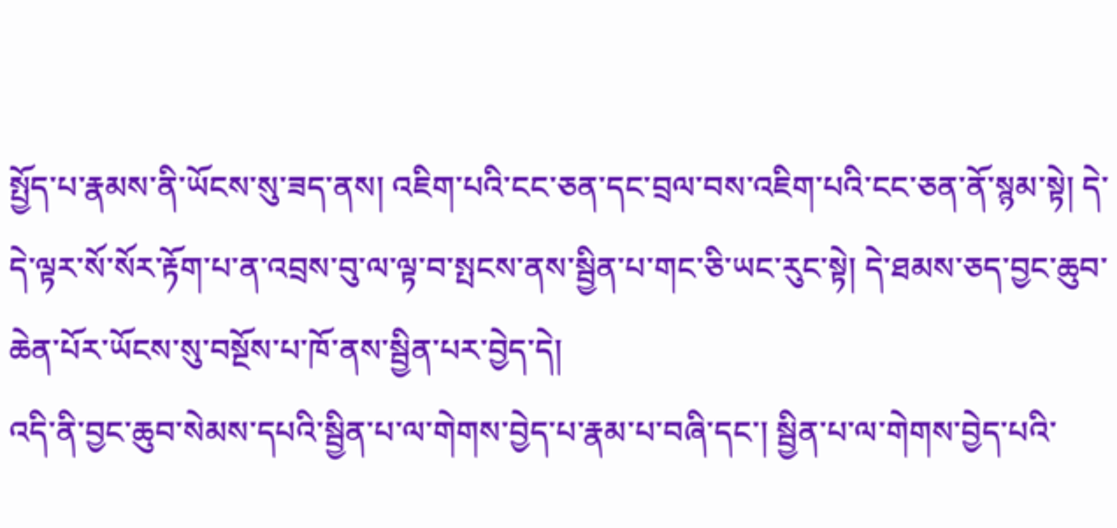སྤྱོད་པ་རྣམས་ནི་ཡོངས་སུ་ཟད་ནས། འཇིག་པའི་ངང་ཅན་དང་བྲལ་བས་འཇིག་པའི་ངང་ཅན་ནོ་སྙམ་སྟེ། དེ་དེ་ལྟར་སོ་སོར་རྟོག་པ་ན་འབྲས་བུ་ལ་ལྟ་བ་སྤངས་ནས་སྦྱིན་པ་གང་ཅི་ཡང་རུང་སྟེ། དེ་ཐམས་ཅད་བྱང་ཆུབ་ཆེན་པོར་ཡོངས་སུ་བསྔོས་པ་ཁོ་ནས་སྦྱིན་པར་བྱེད་དེ།
འདི་ནི་བྱང་ཆུབ་སེམས་དཔའི་སྦྱིན་པ་ལ་གེགས་བྱེད་པ་རྣམ་པ་བཞི་དང་། སྦྱིན་པ་ལ་གེགས་བྱེད་པའི་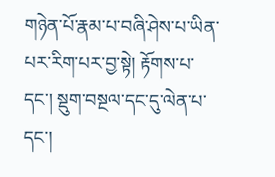གཉེན་པོ་རྣམ་པ་བཞི་ཤེས་པ་ཡིན་པར་རིག་པར་བྱ་སྟེ། རྟོགས་པ་དང་། སྡུག་བསྔལ་དང་དུ་ལེན་པ་དང་།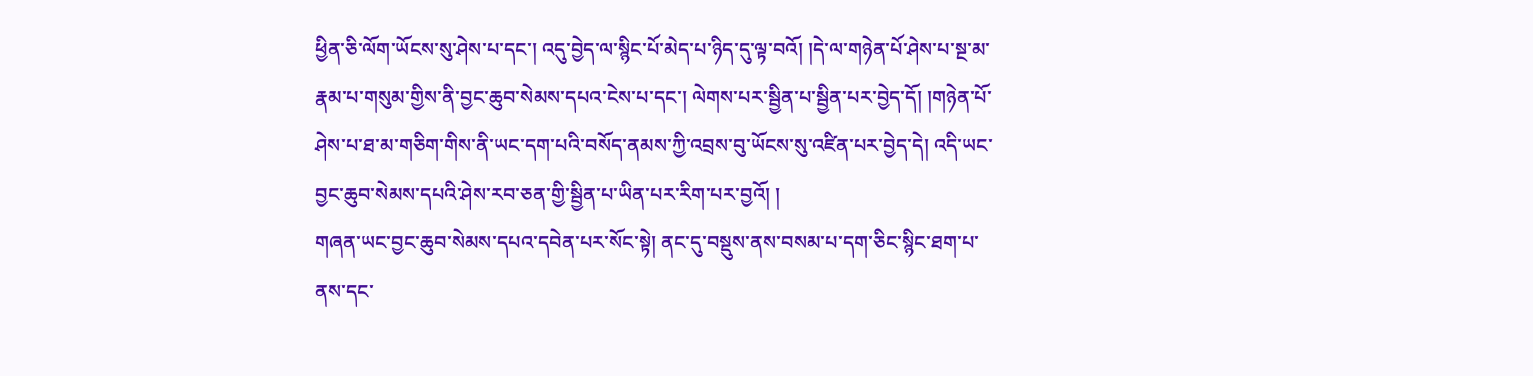ཕྱིན་ཅི་ལོག་ཡོངས་སུ་ཤེས་པ་དང་། འདུ་བྱེད་ལ་སྙིང་པོ་མེད་པ་ཉིད་དུ་ལྟ་བའོ། །དེ་ལ་གཉེན་པོ་ཤེས་པ་སྔ་མ་རྣམ་པ་གསུམ་གྱིས་ནི་བྱང་ཆུབ་སེམས་དཔའ་ངེས་པ་དང་། ལེགས་པར་སྦྱིན་པ་སྦྱིན་པར་བྱེད་དོ། །གཉེན་པོ་ཤེས་པ་ཐ་མ་གཅིག་གིས་ནི་ཡང་དག་པའི་བསོད་ནམས་ཀྱི་འབྲས་བུ་ཡོངས་སུ་འཛིན་པར་བྱེད་དེ། འདི་ཡང་བྱང་ཆུབ་སེམས་དཔའི་ཤེས་རབ་ཅན་གྱི་སྦྱིན་པ་ཡིན་པར་རིག་པར་བྱའོ། །
གཞན་ཡང་བྱང་ཆུབ་སེམས་དཔའ་དབེན་པར་སོང་སྟེ། ནང་དུ་བསྡུས་ནས་བསམ་པ་དག་ཅིང་སྙིང་ཐག་པ་ནས་དང་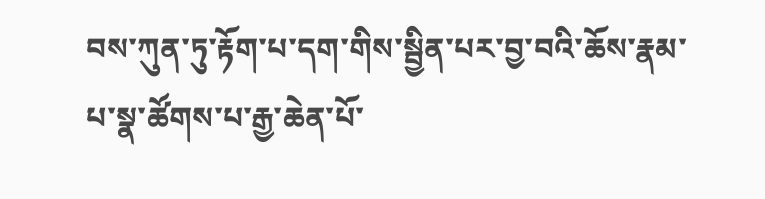བས་ཀུན་ཏུ་རྟོག་པ་དག་གིས་སྦྱིན་པར་བྱ་བའི་ཆོས་རྣམ་པ་སྣ་ཚོགས་པ་རྒྱ་ཆེན་པོ་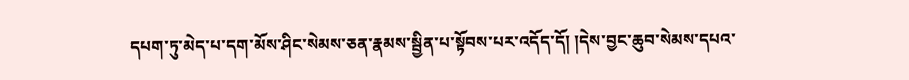དཔག་ཏུ་མེད་པ་དག་མོས་ཤིང་སེམས་ཅན་རྣམས་སྦྱིན་པ་སྟོབས་པར་འདོད་དོ། །དེས་བྱང་ཆུབ་སེམས་དཔའ་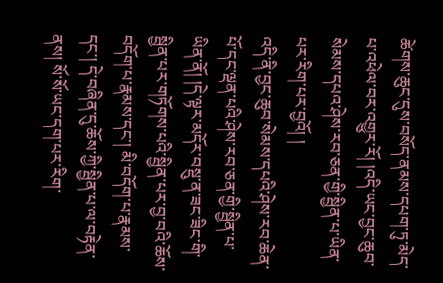ཚེགས་ཆུང་དུས་བསོད་ནམས་དཔག་ཏུ་མེད་པ་འཕེལ་བར་འགྱུར་རོ། །འདི་ཡང་བྱང་ཆུབ་སེམས་དཔའ་ཤེས་རབ་ཅན་གྱི་སྦྱིན་པ་ཡིན་པར་རིག་པར་བྱའོ། །
འདི་ནི་བྱང་ཆུབ་སེམས་དཔའི་ཤེས་རབ་ཆེན་པོ་དང་ལྡན་པའི་ཤེས་རབ་ཅན་གྱི་སྦྱིན་པ་ཡིན་ནོ། །དེ་ལྟར་མདོར་བསྡུ་ན་ཟང་ཟིང་གི་སྦྱིན་པར་གཏོགས་པའི་སྦྱིན་པར་བྱ་བའི་ཆོས་བདོག་པ་རྣམས་དང་། མི་བདོག་པ་རྣམས་དང་། དེ་བཞིན་དུ་ཆོས་ཀྱི་སྦྱིན་པ་ལ་བརྟེན་ནས། སོ་སོ་ཡང་དག་པར་རིག་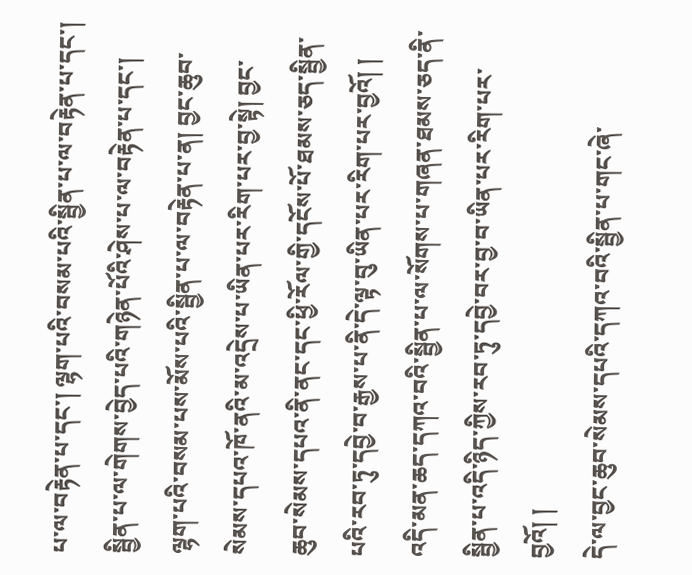པ་ལ་བརྟེན་པ་དང་། ལྷག་པའི་བསམ་པའི་སྦྱིན་པ་ལ་བརྟེན་པ་དང་། སྦྱིན་པ་ལ་གེགས་བྱེད་པའི་གཉེན་པོའི་ཤེས་པ་ལ་བརྟེན་པ་དང་། ལྷག་པའི་བསམ་པས་མོས་པའི་སྦྱིན་པ་ལ་བརྟེན་པ་ན། བྱང་ཆུབ་སེམས་དཔའ་ཁོ་ནའི་མ་འདྲེས་པ་ཡིན་པར་རིག་པར་བྱ་སྟེ། བྱང་ཆུབ་སེམས་དཔའ་ནི་ནང་དང་ཕྱི་རོལ་གྱི་དངོས་པོ་ཐམས་ཅད་སྦྱིན་པའི་རབ་ཏུ་དབྱེ་བ་རྒྱས་པ་ནི་དེ་ལྟ་བུ་ཡིན་པར་རིག་པར་བྱའོ། །
འདི་མན་ཆད་དཀའ་བའི་སྦྱིན་པ་ལ་སོགས་པ་གཞན་ཐམས་ཅད་ནི་སྦྱིན་པ་འདི་ཉིད་ཀྱིས་རབ་ཏུ་དབྱེ་བར་བྱ་བ་ཡིན་པར་རིག་པར་བྱའོ། །
དེ་ལ་བྱང་ཆུབ་སེམས་དཔའི་དཀའ་བའི་སྦྱིན་པ་གང་ཞེ་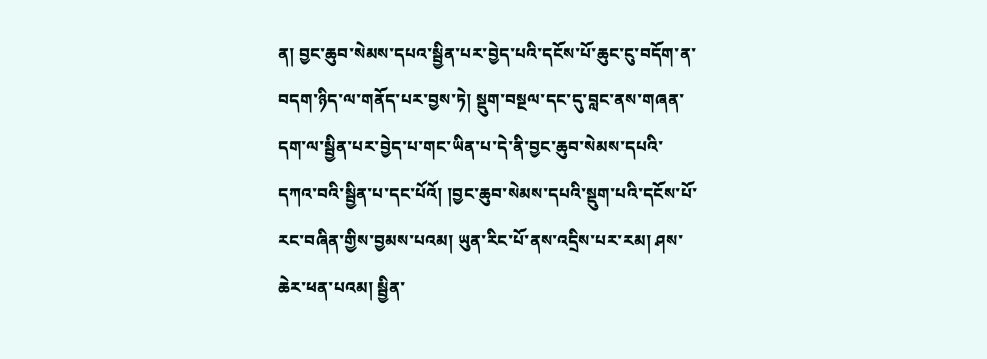ན། བྱང་ཆུབ་སེམས་དཔའ་སྦྱིན་པར་བྱེད་པའི་དངོས་པོ་ཆུང་ངུ་བདོག་ན་བདག་ཉིད་ལ་གནོད་པར་བྱས་ཏེ། སྡུག་བསྔལ་དང་དུ་བླང་ནས་གཞན་དག་ལ་སྦྱིན་པར་བྱེད་པ་གང་ཡིན་པ་དེ་ནི་བྱང་ཆུབ་སེམས་དཔའི་དཀའ་བའི་སྦྱིན་པ་དང་པོའོ། །བྱང་ཆུབ་སེམས་དཔའི་སྡུག་པའི་དངོས་པོ་རང་བཞིན་གྱིས་བྱམས་པའམ། ཡུན་རིང་པོ་ནས་འདྲིས་པར་རམ། ཤས་ཆེར་ཕན་པའམ། སྦྱིན་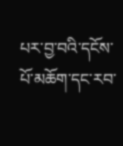པར་བྱ་བའི་དངོས་པོ་མཆོག་དང་རབ་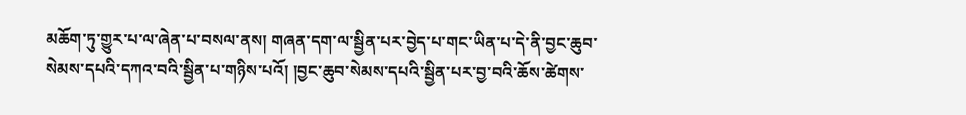མཆོག་ཏུ་གྱུར་པ་ལ་ཞེན་པ་བསལ་ནས། གཞན་དག་ལ་སྦྱིན་པར་བྱེད་པ་གང་ཡིན་པ་དེ་ནི་བྱང་ཆུབ་སེམས་དཔའི་དཀའ་བའི་སྦྱིན་པ་གཉིས་པའོ། །བྱང་ཆུབ་སེམས་དཔའི་སྦྱིན་པར་བྱ་བའི་ཆོས་ཚེགས་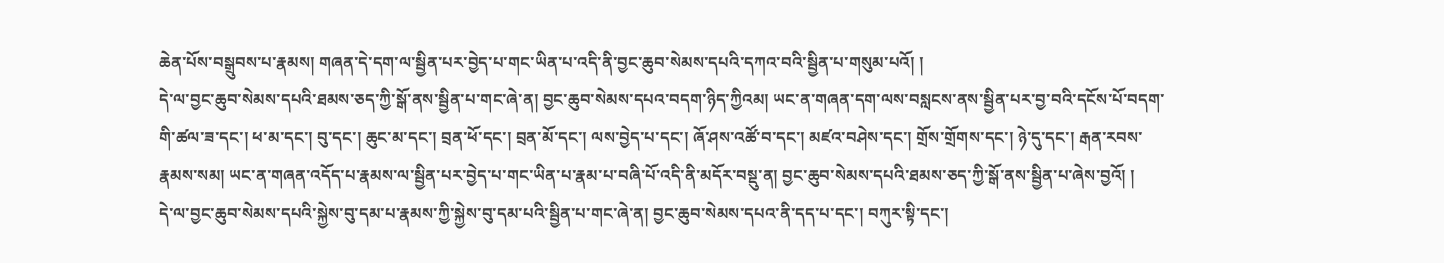ཆེན་པོས་བསྒྲུབས་པ་རྣམས། གཞན་དེ་དག་ལ་སྦྱིན་པར་བྱེད་པ་གང་ཡིན་པ་འདི་ནི་བྱང་ཆུབ་སེམས་དཔའི་དཀའ་བའི་སྦྱིན་པ་གསུམ་པའོ། །
དེ་ལ་བྱང་ཆུབ་སེམས་དཔའི་ཐམས་ཅད་ཀྱི་སྒོ་ནས་སྦྱིན་པ་གང་ཞེ་ན། བྱང་ཆུབ་སེམས་དཔའ་བདག་ཉིད་ཀྱིའམ། ཡང་ན་གཞན་དག་ལས་བསླངས་ནས་སྦྱིན་པར་བྱ་བའི་དངོས་པོ་བདག་གི་ཚལ་ཟ་དང་། ཕ་མ་དང་། བུ་དང་། ཆུང་མ་དང་། བྲན་ཕོ་དང་། བྲན་མོ་དང་། ལས་བྱེད་པ་དང་། ཞོ་ཤས་འཚོ་བ་དང་། མཛའ་བཤེས་དང་། གྲོས་གྲོགས་དང་། ཉེ་དུ་དང་། རྒན་རབས་རྣམས་སམ། ཡང་ན་གཞན་འདོད་པ་རྣམས་ལ་སྦྱིན་པར་བྱེད་པ་གང་ཡིན་པ་རྣམ་པ་བཞི་པོ་འདི་ནི་མདོར་བསྡུ་ན། བྱང་ཆུབ་སེམས་དཔའི་ཐམས་ཅད་ཀྱི་སྒོ་ནས་སྦྱིན་པ་ཞེས་བྱའོ། །
དེ་ལ་བྱང་ཆུབ་སེམས་དཔའི་སྐྱེས་བུ་དམ་པ་རྣམས་ཀྱི་སྐྱེས་བུ་དམ་པའི་སྦྱིན་པ་གང་ཞེ་ན། བྱང་ཆུབ་སེམས་དཔའ་ནི་དད་པ་དང་། བཀུར་སྟི་དང་།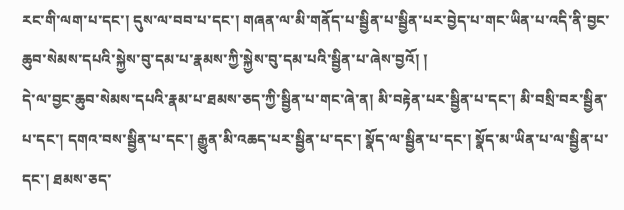རང་གི་ལག་པ་དང་། དུས་ལ་བབ་པ་དང་། གཞན་ལ་མི་གནོད་པ་སྦྱིན་པ་སྦྱིན་པར་བྱེད་པ་གང་ཡིན་པ་འདི་ནི་བྱང་ཆུབ་སེམས་དཔའི་སྐྱེས་བུ་དམ་པ་རྣམས་ཀྱི་སྐྱེས་བུ་དམ་པའི་སྦྱིན་པ་ཞེས་བྱའོ། །
དེ་ལ་བྱང་ཆུབ་སེམས་དཔའི་རྣམ་པ་ཐམས་ཅད་ཀྱི་སྦྱིན་པ་གང་ཞེ་ན། མི་བརྟེན་པར་སྦྱིན་པ་དང་། མི་བསྲི་བར་སྦྱིན་པ་དང་། དགའ་བས་སྦྱིན་པ་དང་། རྒྱུན་མི་འཆད་པར་སྦྱིན་པ་དང་། སྣོད་ལ་སྦྱིན་པ་དང་། སྣོད་མ་ཡིན་པ་ལ་སྦྱིན་པ་དང་། ཐམས་ཅད་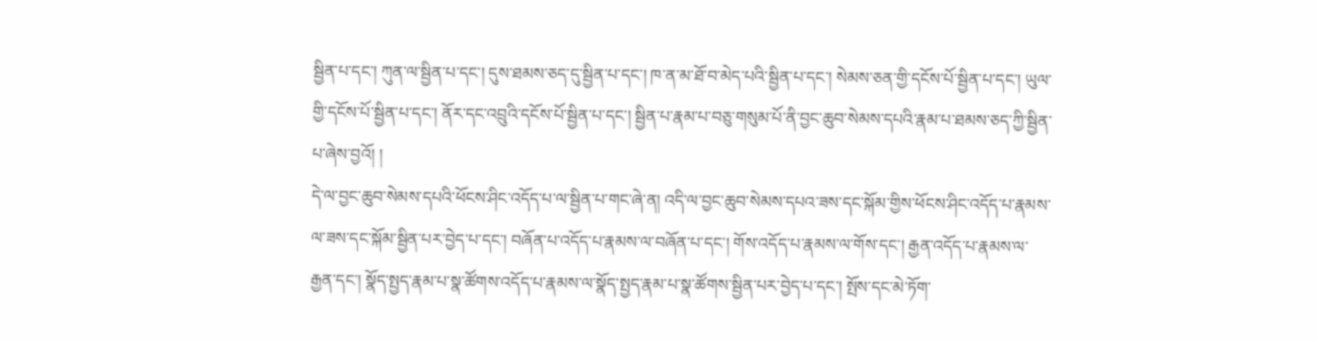སྦྱིན་པ་དང་། ཀུན་ལ་སྦྱིན་པ་དང་། དུས་ཐམས་ཅད་དུ་སྦྱིན་པ་དང་། ཁ་ན་མ་ཐོ་བ་མེད་པའི་སྦྱིན་པ་དང་། སེམས་ཅན་གྱི་དངོས་པོ་སྦྱིན་པ་དང་། ཡུལ་གྱི་དངོས་པོ་སྦྱིན་པ་དང་། ནོར་དང་འབྲུའི་དངོས་པོ་སྦྱིན་པ་དང་། སྦྱིན་པ་རྣམ་པ་བཅུ་གསུམ་པོ་ནི་བྱང་ཆུབ་སེམས་དཔའི་རྣམ་པ་ཐམས་ཅད་ཀྱི་སྦྱིན་པ་ཞེས་བྱའོ། །
དེ་ལ་བྱང་ཆུབ་སེམས་དཔའི་ཕོངས་ཤིང་འདོད་པ་ལ་སྦྱིན་པ་གང་ཞེ་ན། འདི་ལ་བྱང་ཆུབ་སེམས་དཔའ་ཟས་དང་སྐོམ་གྱིས་ཕོངས་ཤིང་འདོད་པ་རྣམས་ལ་ཟས་དང་སྐོམ་སྦྱིན་པར་བྱེད་པ་དང་། བཞོན་པ་འདོད་པ་རྣམས་ལ་བཞོན་པ་དང་། གོས་འདོད་པ་རྣམས་ལ་གོས་དང་། རྒྱན་འདོད་པ་རྣམས་ལ་རྒྱན་དང་། སྣོད་སྤྱད་རྣམ་པ་སྣ་ཚོགས་འདོད་པ་རྣམས་ལ་སྣོད་སྤྱད་རྣམ་པ་སྣ་ཚོགས་སྦྱིན་པར་བྱེད་པ་དང་། སྤོས་དང་མེ་ཏོག་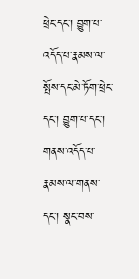ཕྲེང་དང་། བྱུག་པ་འདོད་པ་རྣམས་ལ་སྤོས་དང་མེ་ཏོག་ཕྲེང་དང་། བྱུག་པ་དང་། གནས་འདོད་པ་རྣམས་ལ་གནས་དང་། སྣང་བས་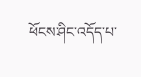ཕོངས་ཤིང་འདོད་པ་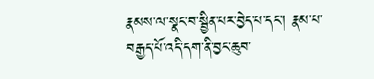རྣམས་ལ་སྣང་བ་སྦྱིན་པར་བྱེད་པ་དང་། རྣམ་པ་བརྒྱད་པོ་འདི་དག་ནི་བྱང་ཆུབ་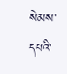སེམས་དཔའི་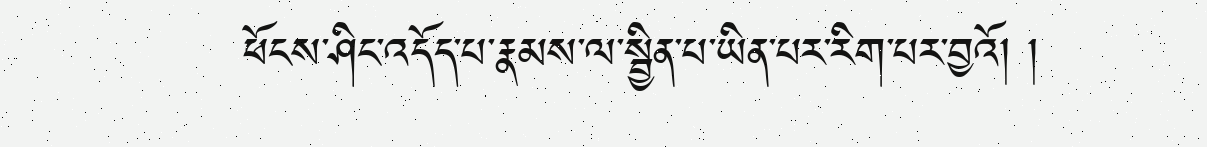ཕོངས་ཤིང་འདོད་པ་རྣམས་ལ་སྦྱིན་པ་ཡིན་པར་རིག་པར་བྱའོ། །